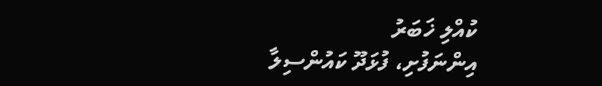ކުއްލި ޚަބަރު
އިންނަފުށި، ފުޅަދޫ ކައުންސިލާ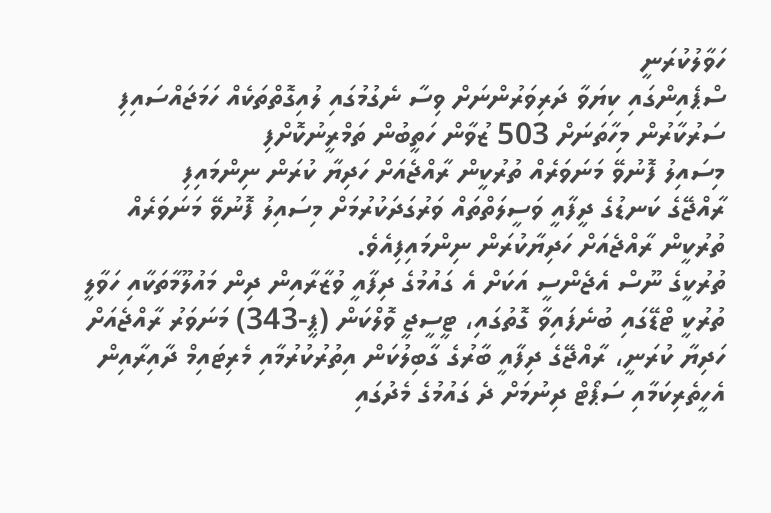ހަވާލުކުރަނީ
ސްޕެއިންގައި ކިޔަވާ ދަރިވަރުންނަށް ވިސާ ނެގުމުގައި ލުއިގޮތްތަކެއް ހަމަޖައްސައިފި
ސަރުކާރުން މިހާތަނަށް 503 ޒުވާން ހަތީބުން ތަމްރީނުކޮށްފި
މިސައިލު ފޮނުވޭ މަނަވަރެއް ތުރުކީން ރާއްޖެއަށް ހަދިޔާ ކުރަން ނިންމައިފި
ރާއްޖޭގެ ކަނޑުގެ ދީފާއީ ވަސީލަތްތައް ވަރުގަދަކުރުމަށް މިސައިލު ފޮނުވޭ މަނަވަރެއް ތުރުކީން ރާއްޖެއަށް ހަދިޔާކުރަން ނިންމައިފިއެވެ.
ތުރުކީގެ ނޫސް އެޖެންސީ އަކަށް އެ ގައުމުގެ ދިފާއީ ވުޒާރާއިން ދިން މައުލޫމާތަކާއި ހަވާލީ ތުރުކީ ޓްޑޭގައި ބުނެފައިވާ ގޮތުގައި، ޓީސީޖީ ވޮލްކަން (ޕީ-343) މަނަވަރު ރާއްޖެއަށް ހަދިޔާ ކުރަނީ، ރާއްޖޭގެ ދިފާއީ ބާރުގެ ގާބިލުކަން އިތުރުކުރުމާއި މެރިޓައިމް ދާއިރާއިން އެހީތެރިކަމާއި ސަޕޯޓް ދިނުމަށް ދެ ގައުމުގެ މެދުގައި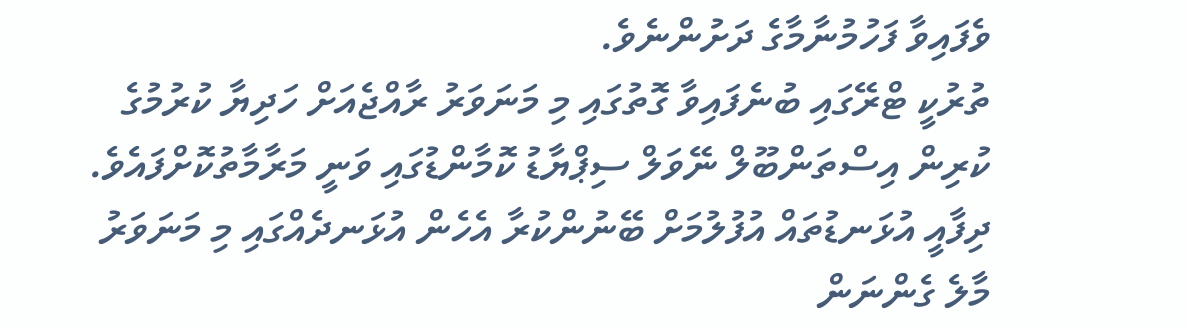ވެފައިވާ ފަހުމުނާމާގެ ދަށުންނެވެ.
ތުރުކީ ޓްރޭގައި ބުނެފައިވާ ގޮތުގައި މި މަނަވަރު ރާއްޖެއަށް ހަދިޔާ ކުރުމުގެ ކުރިން އިސްތަންބޫލް ނޭވަލް ސިޕްޔާޑު ކޮމާންޑުގައި ވަނީ މަރާމާތުކޮށްފައެވެ. ދިފާއީ އުޅަނޑުތައް އުފުލުމަށް ބޭނުންކުރާ އެހެން އުޅަނދެއްގައި މި މަނަވަރު މާލެ ގެންނަން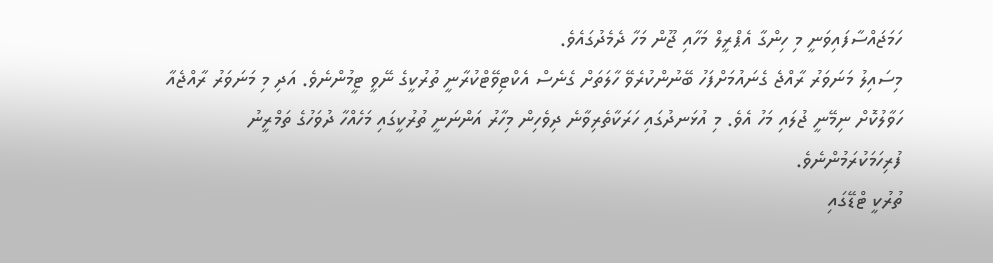ހަމަޖައްސާފައިވަނީ މި ހިންގާ އެޕްރީލް މަހާއި ޖޫން މަހާ ދެމެދުގައެވެ.
މިސައިލު މަނަވަރު ރާއްޖެ ގެނައުމަށްފަހު ބޭނުންކުރެވޭ ހާލަތަށް ގެނެސް އެކްޓިވޭޓްކުރާނީ ތުރުކީގެ ނޭވީ ޓީމުންނެވެ. އަދި މި މަނަވަރު ރާއްޖެއާ ހަވާލުކޮށް ނިމޭނީ ޖުލައި މަހު އެވެ. މި އުޅަނދުގައި ހަރަކާތެރިވާނެ ދިވެހިން މިހާރު އަންނަނީ ތުރުކީގައި މަހެއްހާ ދުވަހުގެ ތަމްރީނު ފުރިހަމަކުރަމުންނެވެ.
ތުރުކީ ޓްޑޭގައި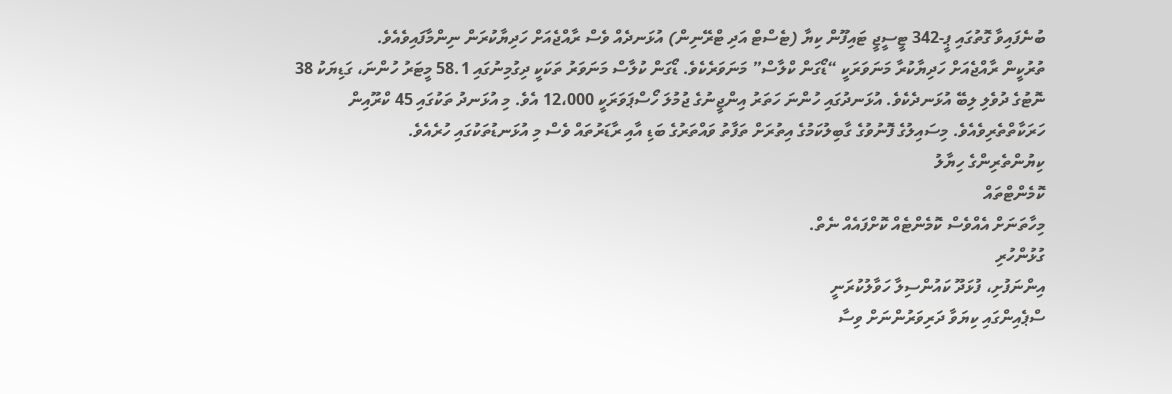ބުނެފައިވާ ގޮތުގައި ޕީ-342 ޓީސީޖީ ޓައިފޫން ކިޔާ (ޓެސްޓް އަދި ޓްރޭނިން) އުޅަނދެއް ވެސް ރާއްޖެއަށް ހަދިޔާކުރަން ނިންމާފައިވެއެވެ.
ތުރުކީން ރާއްޖެއަށް ހަދިޔާކުރާ މަނަވަރަކީ “ޑޯގަން ކްލާސް” މަނަވަރެކެވެ. ޑޯގަން ކުލާސް މަނަވަރު ތަކަކީ ދިގުމިނުގައި 58.1 މީޓަރު ހުންނަ، ގަޑިޔަކު 38 ނޮޓުގެ ދުވެލި ލިބޭ އުޅަނދެކެވެ. އުޅަނދުގައި ހުންނަ ހަތަރު އިންޖީނުގެ ޖުމުލަ ހޯސްޕަވަރަކީ 12،000 އެވެ. މި އުޅަނދު ތަކުގައި 45 ކްރޫއިން ހަރަކާތްތެރިވެއެވެ. މިސައިލުގެ ފޮނުވުގެ ގާބިލުކަމުގެ އިތުރަށް ތަފާތު ވައްތަރުގެ ބަޑި އާއި ރާޑަރުތައް ވެސް މި އުޅަނޑުތަކުގައި ހުރެއެވެ.
ކިޔުންތެރިންގެ ހިޔާލު
ކޮމެންޓްތައް
މިހާތަނަށް އެއްވެސް ކޮމެންޓެއް ކޮށްފައެއް ނެތް.
ގުޅުންހުރި
އިންނަފުށި، ފުޅަދޫ ކައުންސިލާ ހަވާލުކުރަނީ
ސްޕެއިންގައި ކިޔަވާ ދަރިވަރުންނަށް ވިސާ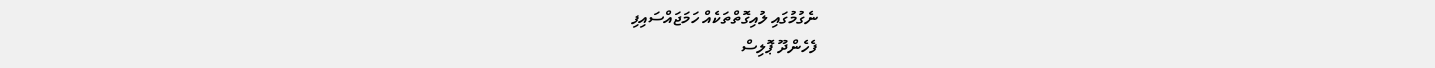ނެގުމުގައި ލުއިގޮތްތަކެއް ހަމަޖައްސައިފި
ފެހެންދޫ ޕޮލިސް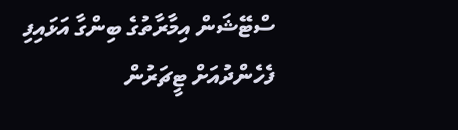ސްޓޭޝަން އިމާރާތުގެ ބިންގާ އަޅައިފި
ފެހެންދުއަށް ޓީޗަރުން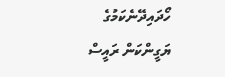ހޯދައިދޭނެކަމުގެ ޔަގީންކަން ރައީސް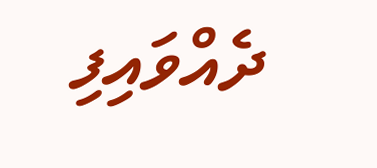ދެއްވައިފި